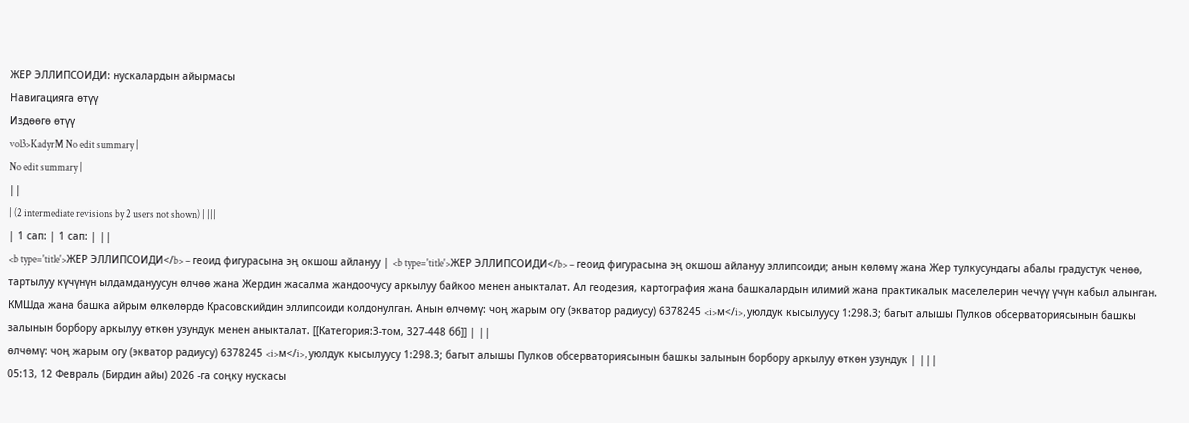ЖЕР ЭЛЛИПСОИДИ: нускалардын айырмасы
Навигацияга өтүү
Издөөгө өтүү
vol3>KadyrM No edit summary |
No edit summary |
||
| (2 intermediate revisions by 2 users not shown) | |||
| 1 сап: | 1 сап: | ||
<b type='title'>ЖЕР ЭЛЛИПСОИДИ</b> – геоид фигурасына эң окшош айлануу | <b type='title'>ЖЕР ЭЛЛИПСОИДИ</b> – геоид фигурасына эң окшош айлануу эллипсоиди; анын көлөмү жана Жер тулкусундагы абалы градустук ченөө, тартылуу күчүнүн ылдамдануусун өлчөө жана Жердин жасалма жандоочусу аркылуу байкоо менен аныкталат. Ал геодезия, картография жана башкалардын илимий жана практикалык маселелерин чечүү үчүн кабыл алынган. КМШда жана башка айрым өлкөлөрдө Красовскийдин эллипсоиди колдонулган. Анын өлчөмү: чоң жарым огу (экватор радиусу) 6378245 <i>м</i>, уюлдук кысылуусу 1:298.3; багыт алышы Пулков обсерваториясынын башкы залынын борбору аркылуу өткөн узундук менен аныкталат. [[Категория:3-том, 327-448 бб]] | ||
өлчөмү: чоң жарым огу (экватор радиусу) 6378245 <i>м</i>, уюлдук кысылуусу 1:298.3; багыт алышы Пулков обсерваториясынын башкы залынын борбору аркылуу өткөн узундук | |||
05:13, 12 Февраль (Бирдин айы) 2026 -га соңку нускасы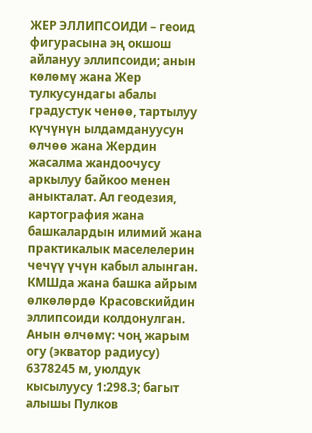ЖЕР ЭЛЛИПСОИДИ – геоид фигурасына эң окшош айлануу эллипсоиди; анын көлөмү жана Жер тулкусундагы абалы градустук ченөө, тартылуу күчүнүн ылдамдануусун өлчөө жана Жердин жасалма жандоочусу аркылуу байкоо менен аныкталат. Ал геодезия, картография жана башкалардын илимий жана практикалык маселелерин чечүү үчүн кабыл алынган. КМШда жана башка айрым өлкөлөрдө Красовскийдин эллипсоиди колдонулган. Анын өлчөмү: чоң жарым огу (экватор радиусу) 6378245 м, уюлдук кысылуусу 1:298.3; багыт алышы Пулков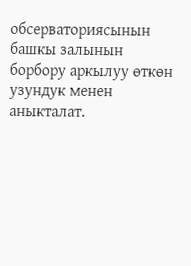обсерваториясынын башкы залынын борбору аркылуу өткөн узундук менен аныкталат.